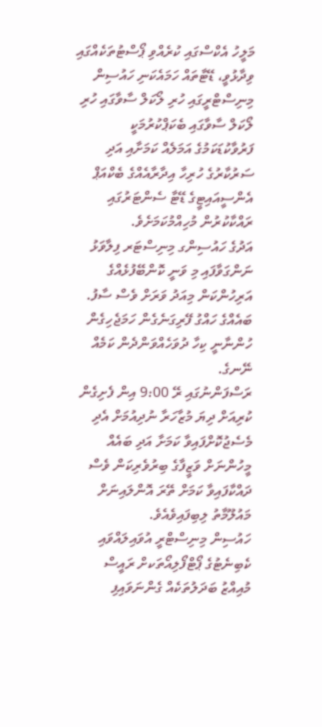މަލީހު އެކްސްގައި ކުރެއްވި ޕޯސްޓުތަކެއްގައި ވިދާޅުވީ، ޑޭޓާތައް ހަމައެކަނި ހައުސިން މިނިސްޓްރީގައި ހުރި ލޯކަލް ސާވާގައި ހުރި ލޯކަލް ސާވާގައި ބެކަޕްކުރުމަކީ ފަރުވާކުޑަކަމުގެ އަމަލެއް ކަމަށާއި އަދި ސަރުކާރުގެ ހުރިހާ އިދާރާއެއްގެ ބެކްއަޕް އެންސީއައިޓީގެ ޑޭޓާ ސެންޓަރުގައި ރައްކާކުރުން މުހިއްމުކަމަށެވެ.
އަދުގެ ހައުސިންގ މިނިސްޓަރ ފިލާވަޅު ނަންގަވާފައި މި ވަނީ ކޮންބޭފުޅެއްގެ އަރިހުންކަން މިއަދު ވަރަށް ވެސް ސާފު. ބައެއްގެ ހައްގު ފޭރިގަނެގެން ހަމަޖެހިގެން ހުންނާނީ ކިހާ ދުވަހެއްވަންދެން ކަމެއް ނޭނގެ.
ރަސްފަންނުގައި ރޭ 9:00 އިން ފެށިގެން ކުރިއަށް ދިޔަ މުޒާހަރާ ނުދިއުމަށް އެދި މެސެޖުކޮށްފައިވާ ކަމަށާ އަދި ބައެއް މީހުންނަށް ވަޒީފާގެ ބިރުވެރިކަން ވެސް ދައްކާފައިވާ ކަމަށް ތޭރަ އޮންލައިނަށް މައުލޫމާތު ލިބިފައިވެއެވެ.
ހައުސިން މިނިސްޓްރީ އުވައިލައްވައި ކެބިނެޓުގެ ޕޯޓްފޯލިއޯތަކށް ރައީސް މުއިއްޒު ބަދަލުތަކެއް ގެންނަވައިފި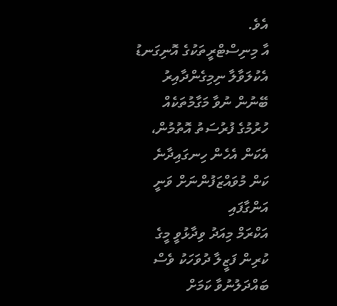އެވެ.
އާ މިނިސްޓްރީތަކުގެ އޮނިގަނޑު އެކުލަވާލާ ނިމިގެންދާއިރު ބޭނުން ނުވާ މަގާމުތަކެއް ހުރުމުގެ ފުރުސަތު އޮތުމުން، އެކަން އެހެން ހިނގައިދާނެ ކަން މުވައްޒަފުންނަށް ވަނީ އަންގާފައި
އަކްރަމް މިއަދު ވިދާޅުވީ މީގެ ކުރިން ފަޒީލާ ދުވަހަކު ވެސް ބައްދަލުނުވާ ކަމަށް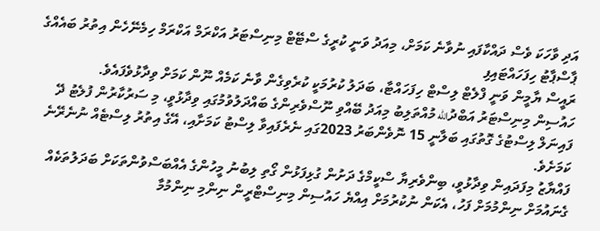އަދި ވާހަކަ ވެސް ދައްކާފައި ނުވާނެ ކަމަށް، މިއަދު ވަނީ ކުރީގެ ސްޓޭޓް މިނިސްޓަރު އަކްރަމް އަކްރަމް ހިމެނޭހެން އިތުރު ބައެއްގެ ޕާސްޕާޓު ހިފަހައްޓައިފި
ރައީސް ޔާމީން ވަނީ ފްލެޓް ލިސްޓް ހިފަހައްޓާ، ބަދަލު ކުރުމަކީ ކުރެވިގެން ވާނެ ކަމެއް ނޫން ކަމަށް ވިދާޅުވެފައެވެ.
ހައުސިން މިނިސްޓަރު އަބްދުالله މުއްތަލިބު މިއަދު ބޭއްވި ނޫސްވެރިންގެ ބައްދަލުވުމުގައި ވިދާޅުވީ، މި ސަރުކާރުން ފުލެޓު ދޭ ފައިނަލް ލިސްޓުގެ ގޮތުގައި ބަލާނީ 15 ނޮވެންބަރު 2023ގައި ނެރެފައިވާ ލިސްޓު ކަމަށާއި، އޭގެ އިތުރު ލިސްޓެއް ނުނެރޭނެ ކަމަށެވެ.
ފައްޔާޒު މިފަދައިން ވިދާޅުވީ، ބިންވެރިޔާ ސްކީމްގެ ދަށުން ގުޅިފަޅުން ގޯތި ލިބުނު މީހުންގެ އެއްބަސްވުންތަކަށް ބަދަލުތަކެއް ގެނައުމަށް ނިންމުމަށް ފަހު، އެކަން ނުކުރުމަށް އިއްޔެ ހައުސިން މިނިސްޓްރީން ނިންމި ނިންމުމާ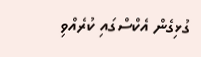ގުޅިގެން އެކްސްގައި ކުރެއްވި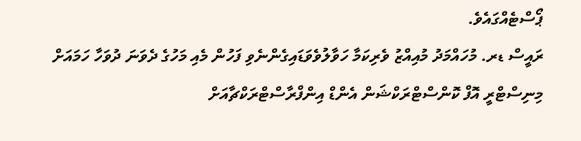ޕޯސްޓެއްގައެވެ.
ރައީސް ޑރ. މުހައްމަދު މުއިއްޒު ވެރިކަމާ ހަވާލުވެވަޑައިގެންނެވި ފަހުން މެއި މަހުގެ ދެވަނަ ދުވަހާ ހަމައަށް މިނިސްޓްރީ އޮފް ކޮންސްޓްރަކްޝަން އެންޑް އިންފްރާސްޓްރަކްޗާއަށް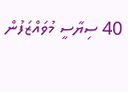40 ސިޔާސީ މުވައްޒަފުން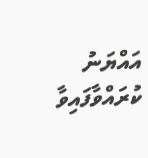އައްޔަނު ކުރައްވާފައިވާ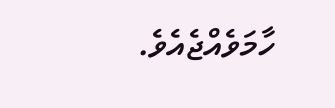ހާމަވެއްޖެއެވެ.